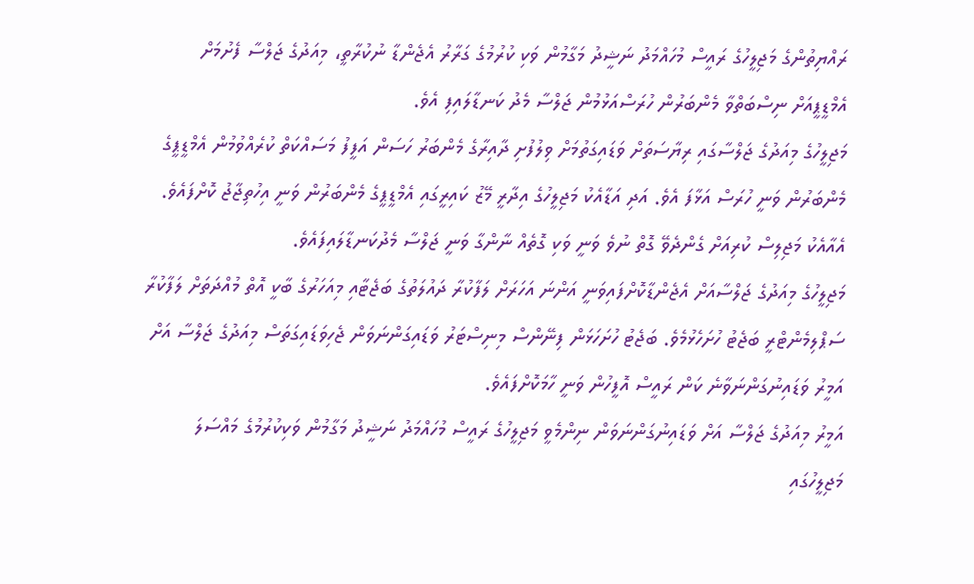ރައްޔިތުންގެ މަޖިލީހުގެ ރައީސް މުހައްމަދު ނަޝީދު މަގާމުން ވަކި ކުރުމުގެ ގަރާރު އެޖެންޑާ ނުކުރާތީ، މިއަދުގެ ޖަލްސާ ފެށުމަށް އެމްޑީޕީއަށް ނިސްބަތްވާ މެންބަރުން ހުރަސްއަޅުމުން ޖަލްސާ މެދު ކަނޑާލައިފި އެވެ.
މަޖިލީހުގެ މިއަދުގެ ޖަލްސާގައި ރިޔާސަތަށް ވަޑައިގަތުމަށް ވިލުފުށި ދާއިރާގެ މެންބަރު ހަސަން އަފީފު މަސައްކަތް ކުރެއްވުމުން އެމްޑީޕީގެ މެންބަރުން ވަނީ ހުރަސް އަޅާފަ އެވެ. އަދި އަޑާއެކު މަޖިލީހުގެ އިދާރީ މޭޒު ކައިރީގައި އެމްޑީޕީގެ މެންބަރުން ވަނީ އިހުތިޖާޖު ކޮށްފައެވެ. އެއާއެކު މަޖިލިސް ކުރިއަށް ގެންދެވޭ ގޮތް ނުވެ ވަނީ ވަކި ގޮތެއް ނާންގާ ވަނީ ޖަލްސާ މެދުކަނޑާލައިފައެވެ.
މަޖިލީހުގެ މިއަދުގެ ޖަލްސާއަށް އެޖެންޑާކޮށްފައިވަނީ އަންނަ އަހަރަށް ލަފާކުރާ ދައުލަތުގެ ބަޖެޓާއި މިއަހަރުގެ ބާކީ އޮތް މުއްދަތަށް ލަފާކުރާ ސަޕްލިމެންޓްރީ ބަޖެޓު ހުށަހެޅުމެވެ. ބަޖެޓު ހުށަހަޅަން ފިނޭންސް މިނިސްޓަރު ވަޑައިގަންނަވަން ޖެހިވަޑައިގަތަސް މިއަދުގެ ޖަލްސާ އަށް އަމީރު ވަޑައިނުގަންނަވާނެ ކަން ރައީސް އޮފީހުން ވަނީ ހާމަކޮށްފައެވެ.
އަމީރު މިއަދުގެ ޖަލްސާ އަށް ވަޑައިނުގަންނަވަން ނިންމެވީ މަޖިލީހުގެ ރައީސް މުހައްމަދު ނަޝީދު މަގާމުން ވަކިކުރުމުގެ މައްސަލަ މަޖިލީހުގައި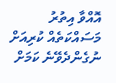އޮއްވާ އިތުރު މަސައްކަތެއް ކުރިއަށް ނުގެންދެވޭނެ ކަމަށް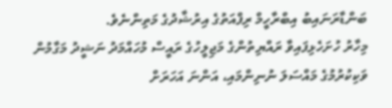ބަންޑާރަނައިބު އިބްރާހީމް ރިފްއަތުގެ އިރުޝާދުގެ މަތިންނެވެ.
މިހާރު ހުށަހެޅިފައިވާ ރައްޔިތުންގެ މަޖިލީހުގެ ރައީސް މުހައްމަދު ނަޝީދު މަގާމުން ވަކިކުރުމުގެ މައްސަލަ ނުނިންމައި، އަންނަ އަހަރަށް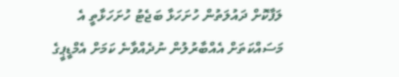ލަފާކޮށް ދައުލަތުން ހުށަހަޅާ ބަޖެޓު ހުށަހަޅާތީ އެ މަސައްކަތަށް އެއްބާރުލުން ނުދެއްވާނެ ކަމަށް އެމްޑީޕީގެ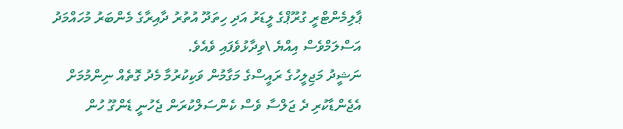ޕާލިމެންޓްރީ ގުރޫޕްގެ ލީޑަރު އަދި ހިތަދޫ އުތުރު ދާއިރާގެ މެންބަރު މުހައްމަދު އަސްލަމްވެސް އިއްޔެ \ވިދާޅުވެފައި ވެއެވެ.
ނަޝީދު މަޖިލީހުގެ ރައީސްގެ މަގާމުން ވަކިކުރުމާ މެދު ގޮތެއް ނިންމުމަށް އެޖެންޑާކުރި ދެ ޖަލްސާ ވެސް ކެންސަލްކުރަން ޖެހުނީ ޑެންގޫ ހުން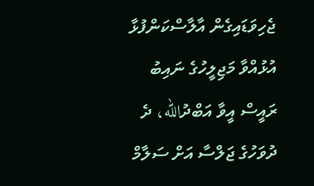ޖެހިވަޑައިގެން އާލާސްކަންފުޅާ އުޅުއްވާ މަޖިލީހުގެ ނައިބު ރައީސް އީވާ އަބްދުالله، ދެ ދުވަހުގެ ޖަލްސާ އަށް ސަލާމް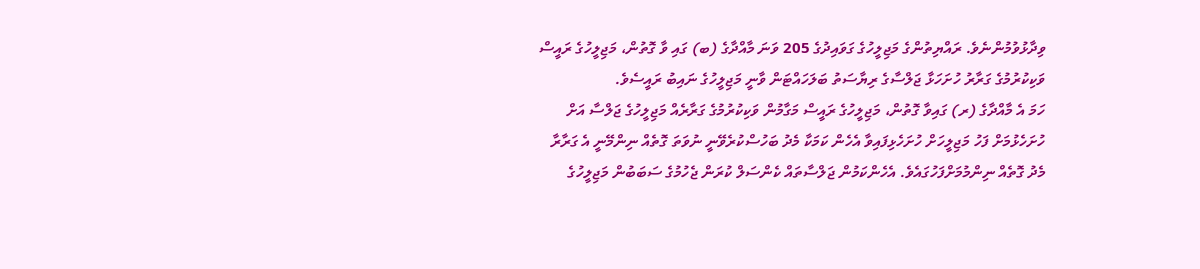ވިދާޅުވުމުންނެވެ. ރައްޔިތުންގެ މަޖިލީހުގެ ގަވައިދުގެ 205 ވަނަ މާއްދާގެ (ބ) ގައި ވާ ގޮތުން، މަޖިލީހުގެ ރައީސް ވަކިކުރުމުގެ ގަރާރު ހުށަހަޅާ ޖަލްސާގެ ރިޔާސަތު ބަލަހައްޓަން ވާނީ މަޖިލީހުގެ ނައިބު ރައީސެވެ.
ހަމަ އެ މާއްދާގެ (ރ) ގައިވާ ގޮތުން، މަޖިލީހުގެ ރައީސް މަގާމުން ވަކިކުރުމުގެ ގަރާރެއް މަޖިލީހުގެ ޖަލްސާ އަށް ހުށަހެޅުމަށް ފަހު މަޖިލީހަށް ހުށަހެޅިފައިވާ އެހެން ކަމަކާ މެދު ބަހުސްކުރެވޭނީ ނުވަތަ ގޮތެއް ނިންމޭނީ އެ ގަރާރާ މެދު ގޮތެއް ނިންމުމަށްފަހުގައެވެ. އެހެންކަމުން ޖަލްސާތައް ކެންސަލް ކުރަން ޖެހުމުގެ ސަބަބުން މަޖިލީހުގެ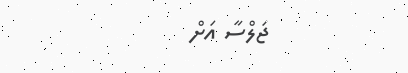ޖަލްސާ އަށް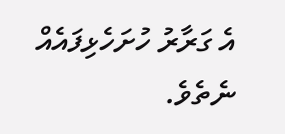އެ ގަރާރު ހުށަހެޅިފައެއް ނެތެވެ.